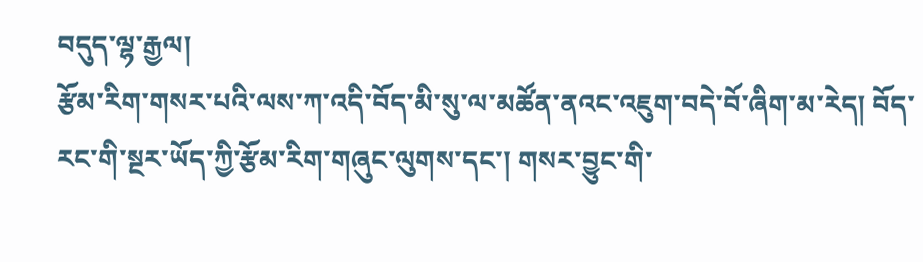བདུད་ལྷ་རྒྱལ།
རྩོམ་རིག་གསར་པའི་ལས་ཀ་འདི་བོད་མི་སུ་ལ་མཚོན་ནའང་འཇུག་བདེ་བོ་ཞིག་མ་རེད། བོད་རང་གི་སྔར་ཡོད་ཀྱི་རྩོམ་རིག་གཞུང་ལུགས་དང་། གསར་བྱུང་གི་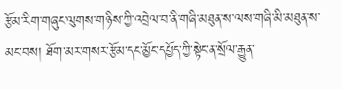རྩོམ་རིག་གཞུང་ལུགས་གཉིས་ཀྱི་འབྲེལ་བ་ནི་གཞི་མཐུན་ས་ལས་གཞི་མི་མཐུན་ས་མང་བས། ཐོག་མར་གསར་རྩོམ་དང་མྱོང་དཔྱོད་ཀྱི་སྟེང་ན་སྲོལ་རྒྱུན་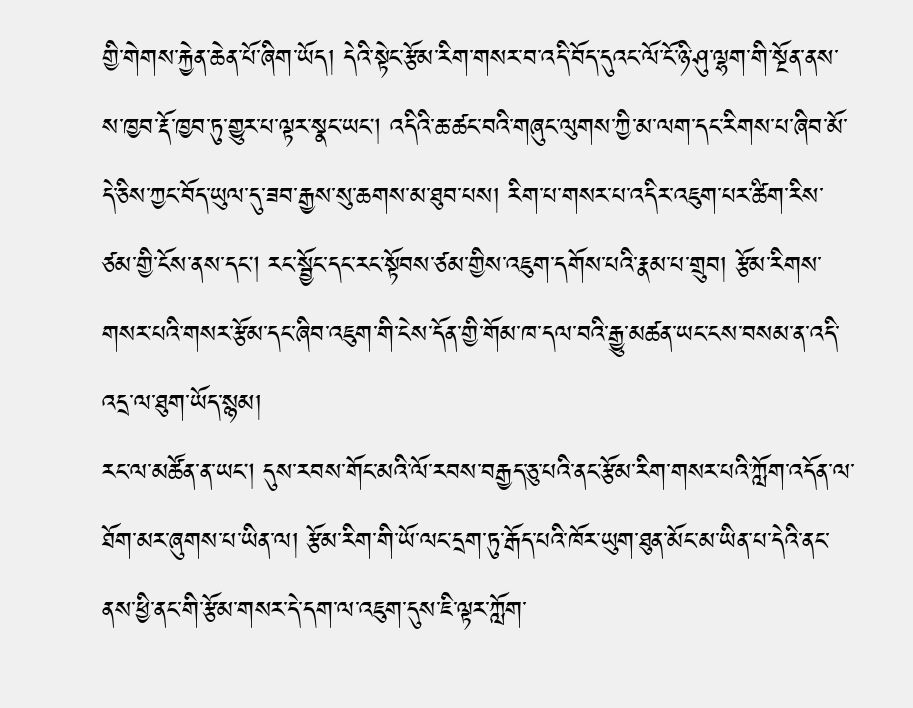གྱི་གེགས་རྐྱེན་ཆེན་པོ་ཞིག་ཡོད། དེའི་སྟེང་རྩོམ་རིག་གསར་བ་འདི་བོད་དུའང་ལོ་ངོ་ཉི་ཤུ་ལྷག་གི་སྔོན་ནས་ས་ཁྱབ་རྡོ་ཁྱབ་ཏུ་གྱུར་པ་ལྟར་སྣང་ཡང། འདིའི་ཆ་ཚང་བའི་གཞུང་ལུགས་ཀྱི་མ་ལག་དང་རིགས་པ་ཞིབ་མོ་དེ་ཅིས་ཀྱང་བོད་ཡུལ་དུ་ཟབ་རྒྱས་སུ་ཆགས་མ་ཐུབ་པས། རིག་པ་གསར་པ་འདིར་འཇུག་པར་ཚིག་རིས་ཙམ་གྱི་ངོས་ནས་དང། རང་སྦྱོང་དང་རང་སྟོབས་ཙམ་གྱིས་འཇུག་དགོས་པའི་རྣམ་པ་གྲུབ། རྩོམ་རིགས་གསར་པའི་གསར་རྩོམ་དང་ཞིབ་འཇུག་གི་ངེས་དོན་གྱི་གོམ་ཁ་དལ་བའི་རྒྱུ་མཚན་ཡང་ངས་བསམ་ན་འདི་འདྲ་ལ་ཐུག་ཡོད་སྙམ།
རང་ལ་མཚོན་ན་ཡང། དུས་རབས་གོང་མའི་ལོ་རབས་བརྒྱད་ཅུ་པའི་ནང་རྩོམ་རིག་གསར་པའི་ཀློག་འདོན་ལ་ཐོག་མར་ཞུགས་པ་ཡིན་ལ། རྩོམ་རིག་གི་ཡོ་ལང་དྲག་ཏུ་རྒོད་པའི་ཁོར་ཡུག་ཐུན་མོང་མ་ཡིན་པ་དེའི་ནང་ནས་ཕྱི་ནང་གི་རྩོམ་གསར་དེ་དག་ལ་འཇུག་དུས་ཇི་ལྟར་ཀློག་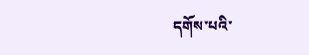དགོས་པའི་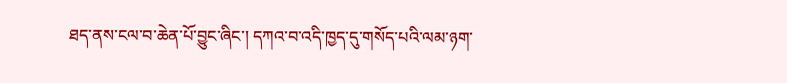ཐད་ནས་ངལ་བ་ཆེན་པོ་བྱུང་ཞིང་། དཀའ་བ་འདི་ཁྱད་དུ་གསོད་པའི་ལམ་ཉག་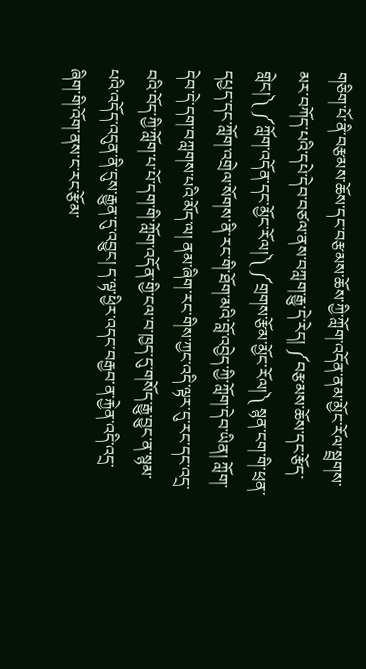གཅིག་པོ་ནི་བརྩམས་ཆོས་དང་བརྩམས་ཆོས་ཀྱི་ཀློག་འདོན་ནམ་མྱོང་རོལ་སྦྲགས་མར་བཀོད་པའི་དཔེ་དེབ་བཙལ་ནས་བཀླག་རྒྱུ་དེ་རེད། ༼བརྩམས་ཆོས་དང་རྩོད་གླེང།༽ ༼ཀློག་འདོན་དང་མྱོང་རོལ།༽ ༼གྲགས་རྩོམ་མྱོང་རོལ།༽ སྙན་ངག་གི་ཕྲན་དཔྱད་དང་ཀློག་འགྲེལ་སོགས་ནི་རང་གི་ཐོག་མའི་བློ་འབྱེད་ཀྱི་ཀློག་དེབ་ཡིན། ཀློག་དེབ་དེ་དག་བཀླགས་པའི་མོད་ལ། ནམ་ཞིག་རང་གིས་ཀྱང་འདི་ལྟར་དུ་རང་དང་འདྲ་བའི་བོད་ཀྱི་ཀློག་པ་པོ་དག་གི་ཀློག་འདོན་གྱི་ངལ་བ་ཁྱད་དུ་གསོད་རྒྱུ་བྱུང་ན་སྙམ་པའི་འདོད་འདུན་ནི་དུས་རྒྱུན་དུ་འབྱུང། ད་ལྟ་ཕྱིར་འདང་བརྒྱབ་ན་རྐྱེན་འདི་འདྲ་ཞིག་གི་འོག་ནས་ང་རང་རྩོམ་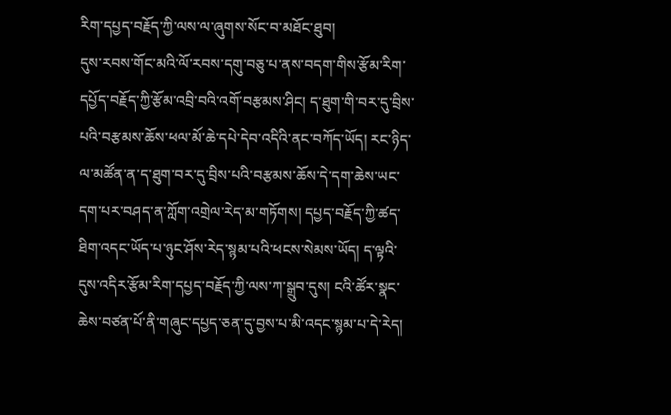རིག་དཔྱད་བརྗོད་ཀྱི་ལས་ལ་ཞུགས་སོང་བ་མཐོང་ཐུབ།
དུས་རབས་གོང་མའི་ལོ་རབས་དགུ་བཅུ་པ་ནས་བདག་གིས་རྩོམ་རིག་དཔྱོད་བརྗོད་ཀྱི་རྩོམ་འབྲི་བའི་འགོ་བརྩམས་ཤིང། ད་ཐུག་གི་བར་དུ་བྲིས་པའི་བརྩམས་ཆོས་ཕལ་མོ་ཆེ་དཔེ་དེབ་འདིའི་ནང་བཀོད་ཡོད། རང་ཉིད་ལ་མཚོན་ན་ད་ཐུག་བར་དུ་བྲིས་པའི་བརྩམས་ཆོས་དེ་དག་ཆེས་ཡང་དག་པར་བཤད་ན་ཀློག་འགྲེལ་རེད་མ་གཏོགས། དཔྱད་བརྗོད་ཀྱི་ཚད་ཐིག་འདང་ཡོད་པ་ཉུང་ཤོས་རེད་སྙམ་པའི་ཕངས་སེམས་ཡོད། ད་ལྟའི་དུས་འདིར་རྩོམ་རིག་དཔྱད་བརྗོད་ཀྱི་ལས་ཀ་སྒྲུབ་དུས། ངའི་ཚོར་སྣང་ཆེས་བཙན་པོ་ནི་གཞུང་དཔྱད་ཅན་དུ་བྱས་པ་མི་འདང་སྙམ་པ་དེ་རེད།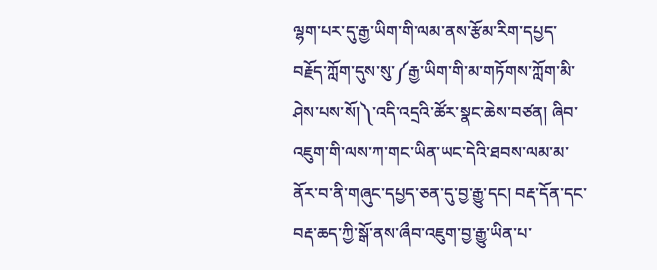ལྷག་པར་དུ་རྒྱ་ཡིག་གི་ལམ་ནས་རྩོམ་རིག་དཔྱད་བརྗོད་ཀློག་དུས་སུ་༼རྒྱ་ཡིག་གི་མ་གཏོགས་ཀློག་མི་ཤེས་པས་སོ།༽་འདི་འདྲའི་ཚོར་སྣང་ཆེས་བཙན། ཞིབ་འཇུག་གི་ལས་ཀ་གང་ཡིན་ཡང་དེའི་ཐབས་ལམ་མ་ནོར་བ་ནི་གཞུང་དཔྱད་ཅན་དུ་བྱ་རྒྱུ་དང། བརྡ་དོན་དང་བརྡ་ཆད་ཀྱི་སྒོ་ནས་ཞྀབ་འཇུག་བྱ་རྒྱུ་ཡིན་པ་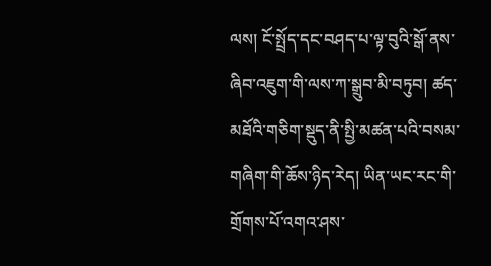ལས། ངོ་སྤྲོད་དང་བཤད་པ་ལྟ་བུའི་སྒོ་ནས་ཞིབ་འཇུག་གི་ལས་ཀ་སྒྲུབ་མི་བཏུབ། ཚད་མཐོའི་གཅིག་སྡུད་ནི་སྤྱི་མཚན་པའི་བསམ་གཞིག་གི་ཆོས་ཉིད་རེད། ཡིན་ཡང་རང་གི་གྲོགས་པོ་འགའ་ཤས་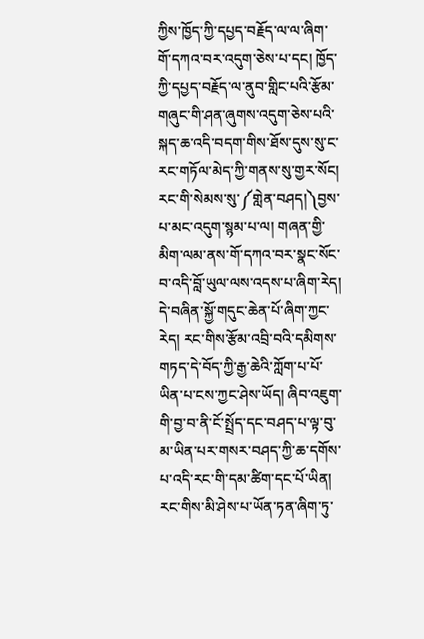ཀྱིས་ཁྱོད་ཀྱི་དཔྱད་བརྗོད་ལ་ལ་ཞིག་གོ་དཀའ་བར་འདུག་ཅེས་པ་དང། ཁྱོད་ཀྱི་དཔྱད་བརྗོད་ལ་ནུབ་གླིང་པའི་རྩོམ་གཞུང་གི་ཤན་ཞུགས་འདུག་ཅེས་པའི་སྐད་ཆ་འདི་བདག་གིས་ཐོས་དུས་སུ་ང་རང་གཏོལ་མེད་ཀྱི་གནས་སུ་གྱར་སོང། རང་གི་སེམས་སུ་༼གླེན་བཤད།༽བྱས་པ་མང་འདུག་སྙམ་པ་ལ། གཞན་གྱི་མིག་ལམ་ནས་གོ་དཀའ་བར་སྣང་སོང་བ་འདི་བློ་ཡུལ་ལས་འདས་པ་ཞིག་རེད། དེ་བཞིན་སྐྱོ་གདུང་ཆེན་པོ་ཞིག་ཀྱང་རེད། རང་གིས་རྩོམ་འབྲི་བའི་དམིགས་གཏད་དེ་བོད་ཀྱི་རྒྱ་ཆེའི་ཀློག་པ་པོ་ཡིན་པ་ངས་ཀྱང་ཤེས་ཡོད། ཞིབ་འཇུག་གི་བྱ་བ་ནི་ངོ་སྤྲོད་དང་བཤད་པ་ལྟ་བུ་མ་ཡིན་པར་གསར་བཤད་ཀྱི་ཆ་དགོས་པ་འདི་རང་གི་དམ་ཚིག་དང་པོ་ཡིན། རང་གིས་མི་ཤེས་པ་ཡོན་ཏན་ཞིག་ཏུ་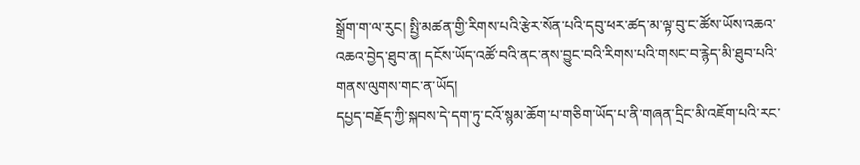སྒྲོག་ག་ལ་རུང། སྤྱི་མཚན་གྱི་རིགས་པའི་རྩེར་སོན་པའི་དབུ་ཕར་ཚད་མ་ལྟ་བུ་ང་ཚོས་ཡོས་འཆའ་འཆའ་བྱེད་ཐུབ་ན། དངོས་ཡོད་འཚོ་བའི་ནང་ནས་བྱུང་བའི་རིགས་པའི་གསང་བ་རྙེད་མི་ཐུབ་པའི་གནས་ལུགས་གང་ན་ཡོད།
དཔྱད་བརྗོད་ཀྱི་སྐབས་དེ་དག་ཏུ་ངའོ་སྙམ་ཆོག་པ་གཅིག་ཡོད་པ་ནི་གཞན་དྲིང་མི་འཇོག་པའི་རང་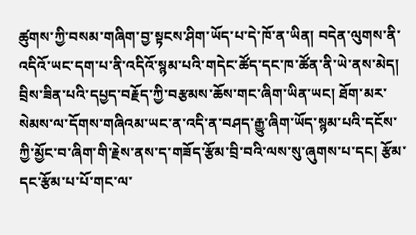ཚུགས་ཀྱི་བསམ་གཞིག་བྱ་སྟངས་ཤིག་ཡོད་པ་དེ་ཁོ་ན་ཡིན། བདེན་ལུགས་ནི་འདིའོ་ཡང་དག་པ་ནི་འདིའོ་སྙམ་པའི་གདེང་ཚོད་དང་ཁ་ཚོན་ནི་ཡེ་ནས་མེད། བྲིས་ཟིན་པའི་དཔྱད་བརྗོད་ཀྱི་བརྩམས་ཆོས་གང་ཞིག་ཡིན་ཡང། ཐོག་མར་སེམས་ལ་དོགས་གཞིའམ་ཡང་ན་འདི་ན་བཤད་རྒྱུ་ཞིག་ཡོད་སྙམ་པའི་དངོས་ཀྱི་མྱོང་བ་ཞིག་གི་རྗེས་ནས་ད་གཟོད་རྩོམ་བྲི་བའི་ལས་སུ་ཞུགས་པ་དང། རྩོམ་དང་རྩོམ་པ་པོ་གང་ལ་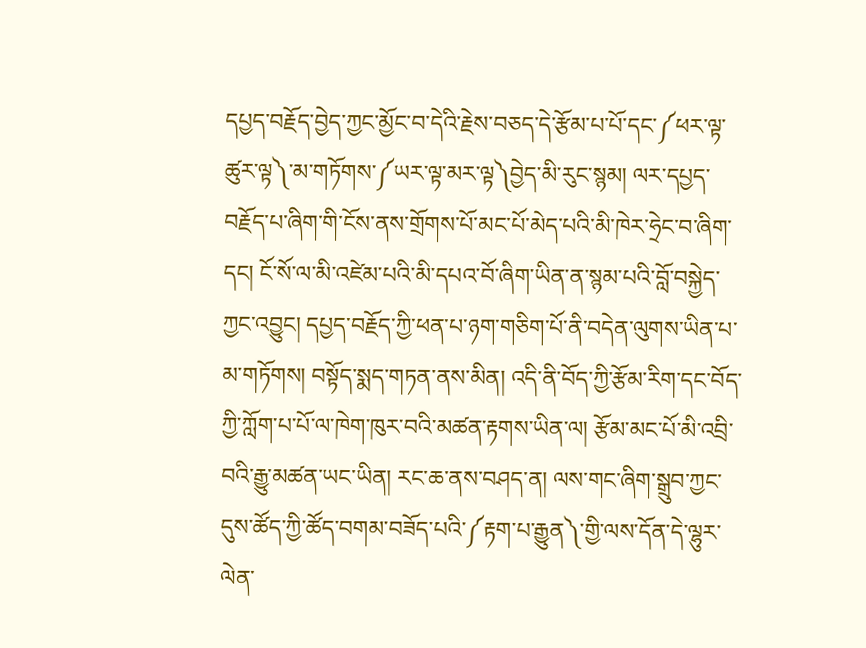དཔྱད་བརྗོད་བྱེད་ཀྱང་མྱོང་བ་དེའི་རྗེས་བཅད་དེ་རྩོམ་པ་པོ་དང་༼ཕར་ལྟ་ཚུར་ལྟ༽་མ་གཏོགས་༼ཡར་ལྟ་མར་ལྟ༽བྱེད་མི་རུང་སྙམ། ལར་དཔྱད་བརྗོད་པ་ཞིག་གི་ངོས་ནས་གྲོགས་པོ་མང་པོ་མེད་པའི་མི་ཁེར་ཧྲེང་བ་ཞིག་དང། ངོ་སོ་ལ་མི་འཛེམ་པའི་མི་དཔའ་བོ་ཞིག་ཡིན་ན་སྙམ་པའི་བློ་བསྐྱེད་ཀྱང་འབྱུང། དཔྱད་བརྗོད་ཀྱི་ཕན་པ་ཉག་གཅིག་པོ་ནི་བདེན་ལུགས་ཡིན་པ་མ་གཏོགས། བསྟོད་སྨད་གཏན་ནས་མིན། འདི་ནི་བོད་ཀྱི་རྩོམ་རིག་དང་བོད་ཀྱི་ཀློག་པ་པོ་ལ་ཁེག་ཁུར་བའི་མཚན་རྟགས་ཡིན་ལ། རྩོམ་མང་པོ་མི་འབྲི་བའི་རྒྱུ་མཚན་ཡང་ཡིན། རང་ཆ་ནས་བཤད་ན། ལས་གང་ཞིག་སྒྲུབ་ཀྱང་དུས་ཚོད་ཀྱི་ཚོད་བགམ་བཟོད་པའི་༼རྟག་པ་རྒྱུན༽་གྱི་ལས་དོན་དེ་ལྷུར་ལེན་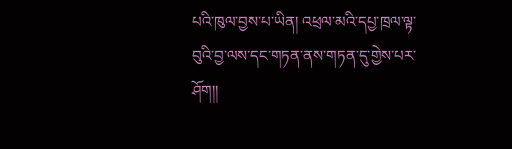པའི་ཁུལ་བྱས་པ་ཡིན། འཕྲལ་མའི་དཔྱ་ཁྲལ་ལྟ་བུའི་བྱ་ལས་དང་གཏན་ནས་གཏན་དུ་གྱེས་པར་ཤོག།།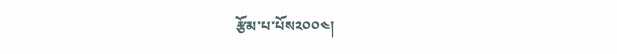རྩོམ་པ་པོས༢༠༠༤།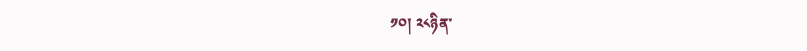༡༠། ༢༨ཉིན་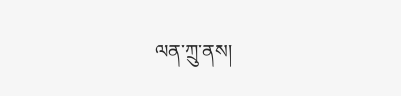ལན་ཀྲུ་ནས།